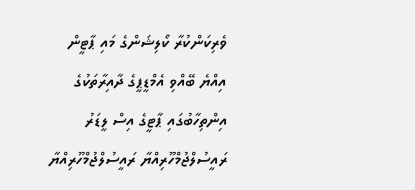ވެރިކަންކުރާ ކޯލިޝަންގެ މައި ޕާޓީން އިއްޔެ ބޭއްވި އެމްޑީޕީގެ ދާއިރާތަކުގެ އިންތިހާބުގައި ޕާޓީގެ އިސް ލީޑަރު ރައީސުލްޖުމްހޫރިއްޔާ ރައީސުލްޖުމްހޫރިއްޔާ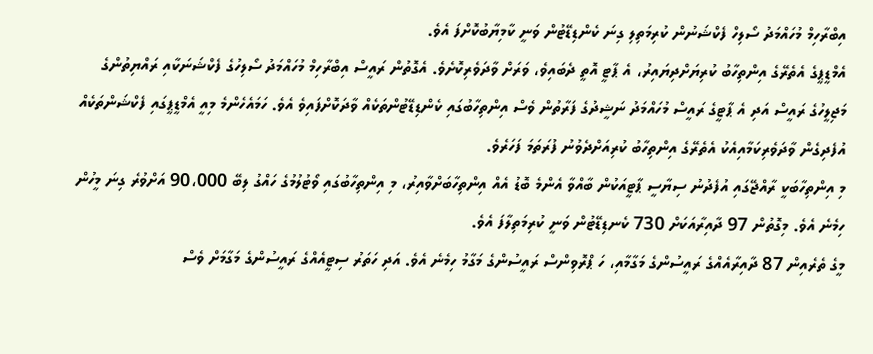އިބްރާހިމް މުހައްމަދު ސޯލިހް ފެކްޝަނުން ކުރިމަތިލި ގިނަ ކެންޑިޑޭޓުން ވަނީ ކާމިޔާބުކޮށްފަ އެވެ.
އެމްޑީޕީގެ އެތެރޭގެ އިންތިހާބު ކުރިޔަށްދިޔައިރު، އެ ޕާޓީ އޮތީ ދެބައިވެ، ވަރަށް ވާދަވެރިކޮށެވެ. އެގޮތުން ރައީސް އިބްރާހިމް މުހައްމަދު ސޯލިހުގެ ފެކްޝަނަކާއި ރައްޔިތުންގެ މަޖިލީހުގެ ރައީސް އަދި އެ ޕާޓީގެ ރައީސް މުހައްމަދު ނަޝީދުގެ ފަރާތުން ވެސް އިންތިހާބުގައި ކެންޑިޑޭޓުންތަކެއް ވާދަކޮށްފައިވެ އެވެ. ހަމައެހެންމެ މިއީ އެމްޑީޕީގައި ފެކްޝަންތަކެއް އުފެދިގެން ވާދަވެރިކަމާއިއެކު އެތެރޭގެ އިންތިހާބު ކުރިއަށްދެވުނު ފުރަތަމަ ފަހަރެވެ.
މި އިންތިހާބަކީ ރާއްޖޭގައި އުފެދުނު ސިޔާސީ ޕާޓީއަކުން ބާއްވާ އެންމެ ބޮޑު އެއް އިންތިހާބަށްވާއިރު، މި އިންތިހާބުގައި ވޯޓުލުމުގެ ހައްގު ލިބޭ 90،000 އަށްވުރެ ގިނަ މީހުން ހިމެނެ އެވެ. މިގޮތުން 97 ދާއިރާއަކަށް 730 ކެނޑިޑޭޓުން ވަނީ ކުރިމަތިލާފަ އެވެ.
މީގެ ތެރެއިން 87 ދާއިރާއެއްގެ ރައީސުންގެ މަގާމާއި، ހަ ޕްރޮވިންސް ރައީސުންގެ މަގާމު ހިމެނެ އެވެ. އަދި ހަތަރު ސިޓީއެއްގެ ރައީސުންގެ މަގާމަށް ވެސް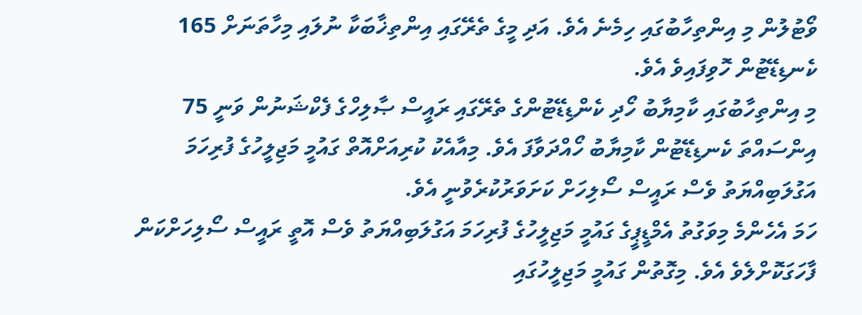ވޯޓުލުން މި އިންތިހާބުގައި ހިމެނެ އެވެ. އަދި މީގެ ތެރޭގައި އިންތިޚާބަކާ ނުލައި މިހާތަނަށް 165 ކެނޑިޑޭޓުން ހޮވިފައިވެ އެވެ.
މި އިންތިހާބުގައި ކާމިޔާބު ހޯދި ކެންޑިޑޭޓުންގެ ތެރޭގައި ރައީސް ޞާލިހްގެ ފެކްޝަނުން ވަނީ 75 އިންސައްތަ ކެނޑިޑޭޓުން ކާމިޔާބު ހޯއްދަވާފަ އެވެ. މިއާއެކު ކުރިއަށްއޮތް ގައުމީ މަޖިލީހުގެ ފުރިހަމަ އަގުލަބިއްޔަތު ވެސް ރައީސް ސޯލިހަށް ކަށަވަރުކުރެވުނީ އެވެ.
ހަމަ އެހެންމެ މިވަގުތު އެމްޑީޕީގެ ގައުމީ މަޖިލީހުގެ ފުރިހަމަ އަގުލަބިއްޔަތު ވެސް އޮތީ ރައީސް ސޯލިހަށްކަން ފާހަގަކޮށްލެވެ އެވެ. މިގޮތުން ގައުމީ މަޖިލީހުގައި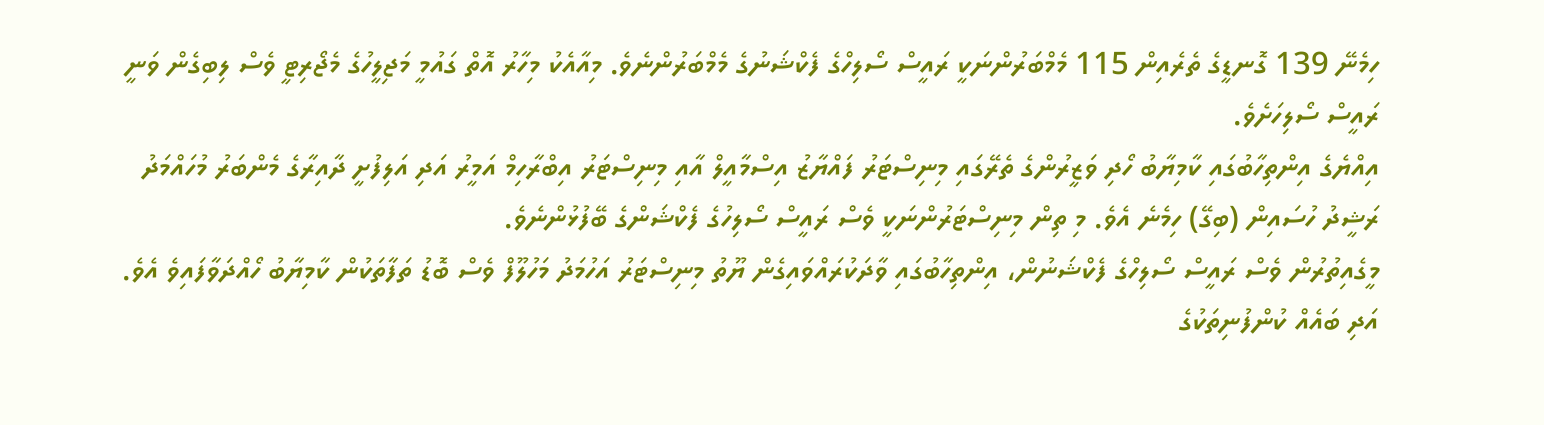ހިމެނޭ 139 ގޮނޑީގެ ތެރެއިން 115 މެމްބަރުންނަކީ ރައީސް ސޯލިހްގެ ފެކްޝަނުގެ މެމްބަރުންނެވެ. މިއާއެކު މިހާރު އޮތް ގައުމީ މަޖިލީހުގެ މެޖޯރިޓީ ވެސް ލިބިގެން ވަނީ ރައީސް ސޯލިހަށެވެ.
އިއްޔެގެ އިންތިހާބުގައި ކާމިޔާބު ހޯދި ވަޒީރުންގެ ތެރޭގައި މިނިސްޓަރު ފައްޔާޒު އިސްމާއީލް އާއި މިނިސްޓަރު އިބްރާހިމް އަމީރު އަދި އަލިފުށީ ދާއިރާގެ މެންބަރު މުހައްމަދު ރަޝީދު ހުސައިން (ބިގޭ) ހިމެނެ އެވެ. މި ތިން މިނިސްޓަރުންނަކީ ވެސް ރައީސް ސޯލިހުގެ ފެކްޝަންގެ ބޭފުޅުންނެވެ.
މީގެއިތުރުން ވެސް ރައީސް ސޯލިހްގެ ފެކްޝަނުން، އިންތިހާބުގައި ވާދަކުރައްވައިގެން ޔޫތު މިނިސްޓަރު އަހުމަދު މަހުލޫފް ވެސް ބޮޑު ތަފާތަކުން ކާމިޔާބު ހޯއްދަވާފައިވެ އެވެ. އަދި ބައެއް ކުންފުނިތަކުގެ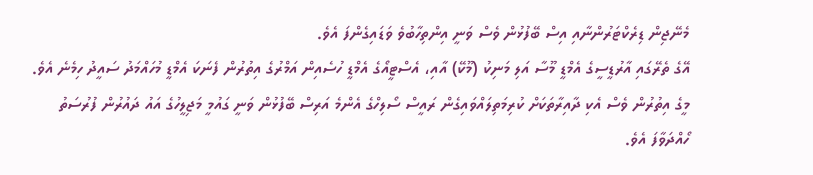މެނޭޖިން ޑިރެކްޓަރުންނާއި އިސް ބޭފުޅުން ވެސް ވަނީ އިންތިހާބުވެ ވަޑައިގެންފަ އެވެ.
އޭގެ ތެރޭގައި އާރުޑީސީގެ އެމްޑީ މޫސާ އަލި މަނިކު (މޫކޭ) އާއި، އެސްޓީއޯގެ އެމްޑީ ހުސެއިން އަމްރުގެ އިތުރުން ފެނަކަ އެމްޑީ މުހައްމަދު ސައީދު ހިމެނެ އެވެ. މީގެ އިތުރުން ވެސް އެކި ދާއިރާތަކަށް ކުރިމަތިލައްވައިގެން ރައީސް ސޯލިހްގެ އެންމެ އަރިސް ބޭފުޅުން ވަނީ ގައުމީ މަޖިލީހުގެ އައު ދައުރުން ފުރުސަތު ހޯއްދަވާފަ އެވެ.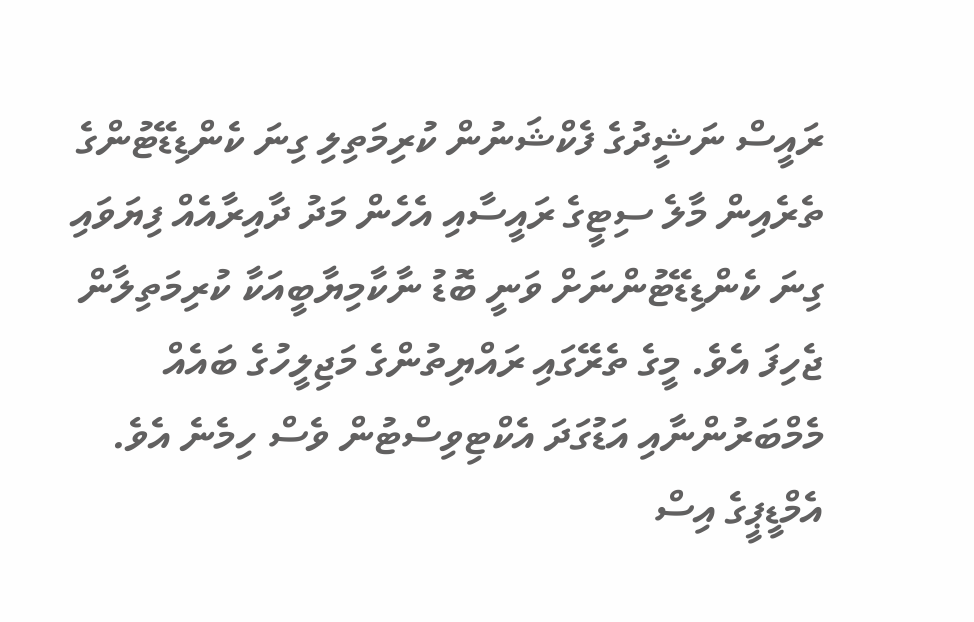ރައީސް ނަޝީދުގެ ފެކްޝަނުން ކުރިމަތިލި ގިނަ ކެންޑިޑޭޓުންގެ ތެރެއިން މާލެ ސިޓީގެ ރައީސާއި އެހެން މަދު ދާއިރާއެއް ފިޔަވައި ގިނަ ކެންޑިޑޭޓުންނަށް ވަނީ ބޮޑު ނާކާމިޔާބީއަކާ ކުރިމަތިލާން ޖެހިފަ އެވެ. މީގެ ތެރޭގައި ރައްޔިތުންގެ މަޖިލީހުގެ ބައެއް މެމްބަރުންނާއި އަޑުގަދަ އެކްޓިވިސްޓުން ވެސް ހިމެނެ އެވެ.
އެމްޑީޕީގެ އިސް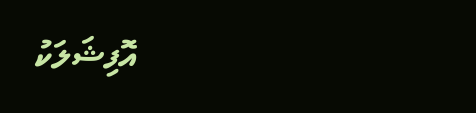އޮފިޝަލަކު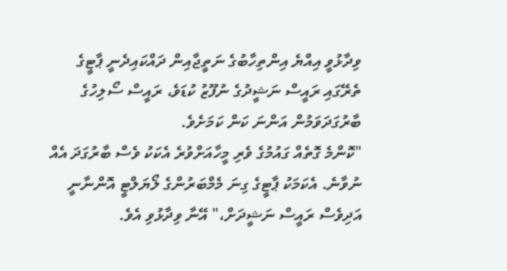ވިދާޅުވީ އިއްޔެ އިންތިހާބުގެ ނަތީޖާއިން ދައްކައިދެނީ ޕާޓީގެ ތެރޭގައި ރައީސް ނަޝީދުގެ ނުފޫޒު ކުޑަވެ، ރައީސް ސޯލިހުގެ ބާރުގަދަވަމުން އަންނަ ކަން ކަމަށެވެ.
"ކޮންމެ ގޮތެއް ގައުމުގެ ވެރި މީހާއަށްވުރެ އެކަކު ވެސް ބާރުގަދަ އެއް ނުވާނެ. އެކަމަކު ޕާޓީގެ ގިނަ މެމްބަރުންގެ ލޯޔަލްޓީ އޮންނާނީ އަދިވެސް ރައީސް ނަޝީދަށް،" އޭނާ ވިދާޅުވި އެވެ.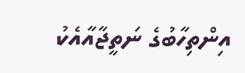އިންތިހާބުގެ ނަތީޖާއާއެކު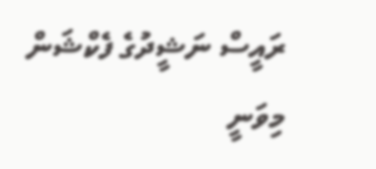ރައީސް ނަޝީދުގެ ފެކްޝަން މިވަނީ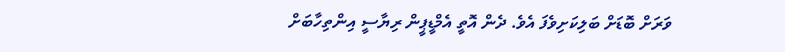ވަރަށް ބޮޑަށް ބަލިކަށިވެފަ އެވެ. ދެން އޮތީ އެމްޑީޕީން ރިޔާސީ އިންތިހާބަށް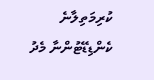ކުރިމަތިލާނެ ކެންޑިޑޭޓުންނާ މެދު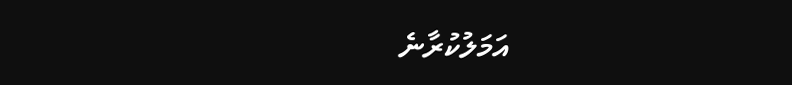އަމަލުކުރާނެ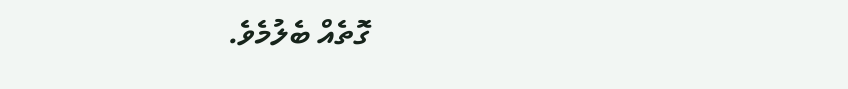ގޮތެއް ބެލުމެވެ.